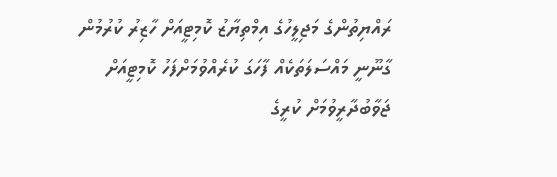ރައްޔިތުންގެ މަޖިލީހުގެ އިމްތިޔާޒު ކޮމިޓީއަށް ހާޒިރު ކުރުމުން ގާނޫނީ މައްސަލަތަކެއް ފާހަގަ ކުރެއްވުމަށްފަހު ކޮމިޓީއަށް ޖަވާބުދާރީވުމަށް ކުރީގެ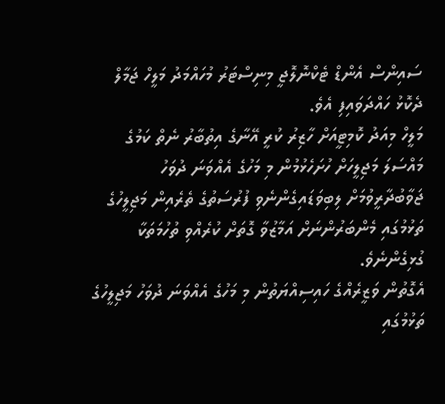ސައިންސް އެންޑް ޓެކްނޮލޮޖީ މިނިސްޓަރު މުހައްމަދު މަލީހް ޖަމާލް ދެކޮޅު ހައްދަވައިފި އެވެ.
މަލީހް މިއަދު ކޮމިޓީއަށް ހާޒިރު ކުރީ އޭނާގެ އިތުބާރު ނެތް ކަމުގެ މައްސަލަ މަޖިލީހަށް ހުށަހެޅުމުން މި މަހުގެ އެއްވަނަ ދުވަހު ޖަވާބުދާރީވުމަށް ލިބިވަޑައިގެންނެވި ފުރުސަތުގެ ތެރެއިން މަޖިލީހުގެ ތަޅުމުގައި މެންބަރުންނަށް އަމާޒުވާ ގޮތަށް ކުރެއްވި ތުހުމަތަކާ ގުޅިގެންނެވެ.
އެގޮތުން ވަޒީރެއްގެ ހައިސިއްޔަތުން މި މަހުގެ އެއްވަނަ ދުވަހު މަޖިލީހުގެ ތަޅުމުގައި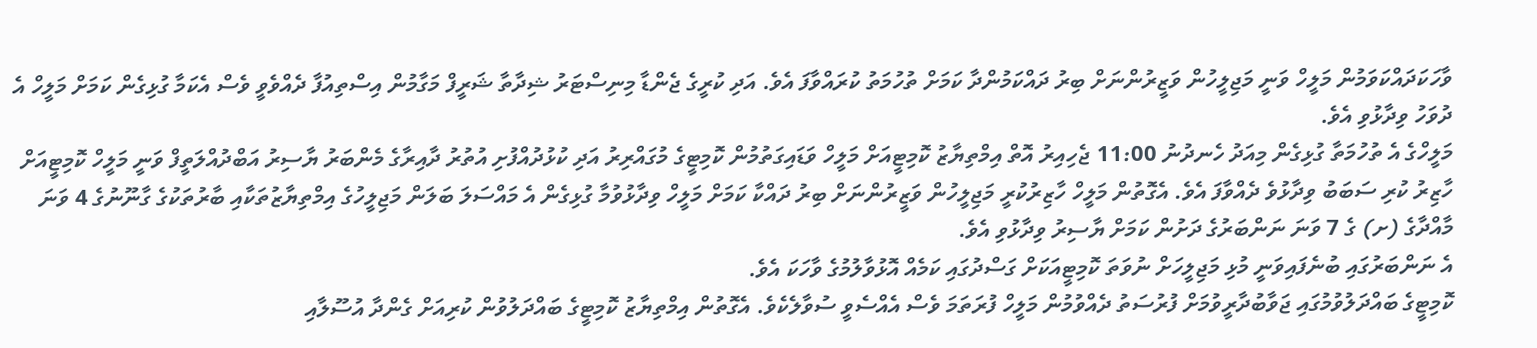ވާހަކަދައްކަވަމުން މަލީހް ވަނީ މަޖިލީހުން ވަޒީރުންނަށް ބިރު ދައްކަމުންދާ ކަމަށް ތުހުމަތު ކުރައްވާފަ އެވެ. އަދި ކުރީގެ ޖެންޑާ މިނިސްޓަރު ޝިދާތާ ޝަރީފް މަގާމުން އިސްތިއުފާ ދެއްވެވީ ވެސް އެކަމާ ގުޅިގެން ކަމަށް މަލީހް އެ ދުވަހު ވިދާޅުވި އެވެ.
މަލީހްގެ އެ ތުހުމަތާ ގުޅިގެން މިއަދު ހެނދުނު 11:00 ޖެހިއިރު އޮތް އިމްތިޔާޒު ކޮމިޓީއަށް މަލީހް ވަޑައިގަތުމުން ކޮމިޓީގެ މުގައްރިރު އަދި ކުޅުދުއްފުށި އުތުރު ދާއިރާގެ މެންބަރު ޔާސިރު އަބްދުއްލަތީފް ވަނީ މަލީހް ކޮމިޓީއަށް ހާޒިރު ކުރި ސަބަބު ވިދާޅުވެ ދެއްވާފަ އެވެ. އެގޮތުން މަލީހް ހާޒިރުކުރީ މަޖިލީހުން ވަޒީރުންނަށް ބިރު ދައްކާ ކަމަށް މަލީހް ވިދާޅުވުމާ ގުޅިގެން އެ މައްސަލަ ބަލަން މަޖިލީހުގެ އިމްތިޔާޒުތަކާއި ބާރުތަކުގެ ގާނޫނުގެ 4 ވަނަ މާއްދާގެ (ށ) ގެ 7 ވަނަ ނަންބަރުގެ ދަށުން ކަމަށް ޔާސިރު ވިދާޅުވި އެވެ.
އެ ނަންބަރުގައި ބުނެފައިވަނީ މުޅި މަޖިލީހަށް ނުވަތަ ކޮމިޓީއަކަށް ގަސްދުގައި ކަމެއް އޮޅުވާލުމުގެ ވާހަކަ އެވެ.
ކޮމިޓީގެ ބައްދަލުވުމުގައި ޖަވާބުދާރީވުމަށް ފުރުސަތު ދެއްވުމުން މަލީހް ފުރަތަމަ ވެސް އެއްސެވީ ސުވާލެކެވެ. އެގޮތުން އިމްތިޔާޒު ކޮމިޓީގެ ބައްދަލުވުން ކުރިއަށް ގެންދާ އުސޫލާއި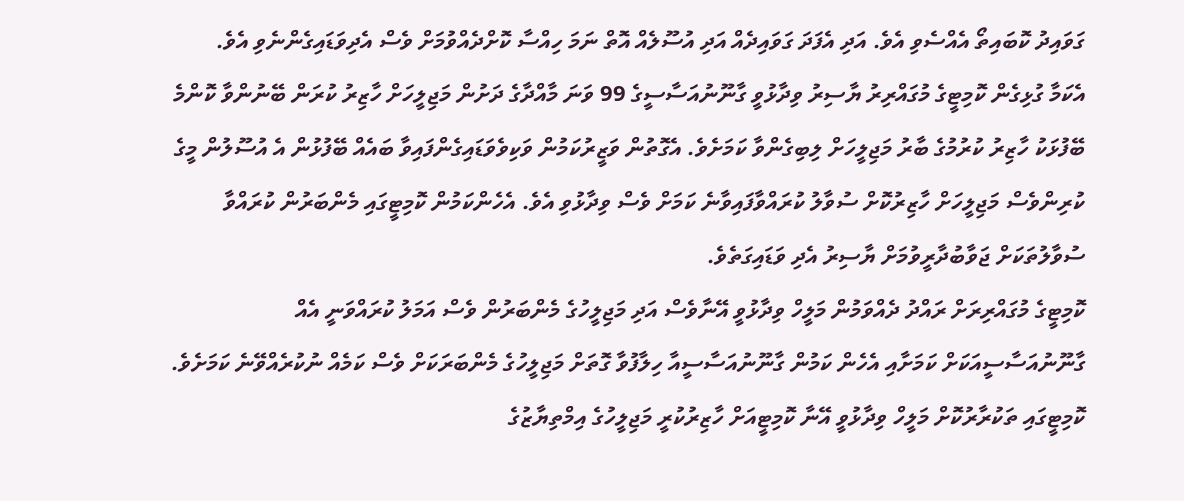ގަވައިދު ކޮބައިތޯ އެއްސެވި އެވެ. އަދި އެފަދަ ގަވައިދެއް އަދި އުސޫލެއް އޮތް ނަމަ ހިއްސާ ކޮށްދެއްވުމަށް ވެސް އެދިވަޑައިގެންނެވި އެވެ.
އެކަމާ ގުޅިގެން ކޮމިޓީގެ މުގައްރިރު ޔާސިރު ވިދާޅުވީ ގާނޫނުއަސާސީގެ 99 ވަނަ މާއްދާގެ ދަށުން މަޖިލީހަށް ހާޒިރު ކުރަން ބޭނުންވާ ކޮންމެ ބޭފުޅަކު ހާޒިރު ކުރުމުގެ ބާރު މަޖިލީހަށް ލިބިގެންވާ ކަމަށެވެ. އެގޮތުން ވަޒީރުކަމުން ވަކިވެވަޑައިގެންފައިވާ ބައެއް ބޭފުޅުން އެ އުސޫލުން މީގެ ކުރިންވެސް މަޖިލީހަށް ހާޒިރުކޮށް ސުވާލު ކުރައްވާފައިވާނެ ކަމަށް ވެސް ވިދާޅުވި އެވެ. އެހެންކަމުން ކޮމިޓީގައި މެންބަރުން ކުރައްވާ ސުވާލުތަކަށް ޖަވާބުދާރީވުމަށް ޔާސިރު އެދި ވަޑައިގަތެވެ.
ކޮމިޓީގެ މުގައްރިރަށް ރައްދު ދެއްވަމުން މަލީހް ވިދާޅުވީ އޭނާވެސް އަދި މަޖިލީހުގެ މެންބަރުން ވެސް އަމަލު ކުރައްވަނީ އެއް ގާނޫނުއަސާސީއަކަށް ކަމަށާއި އެހެން ކަމުން ގާނޫނުއަސާސީއާ ހިލާފުވާ ގޮތަށް މަޖިލީހުގެ މެންބަރަކަށް ވެސް ކަމެއް ނުކުރެއްވޭނެ ކަމަށެވެ.
ކޮމިޓީގައި ތަކުރާރުކޮށް މަލީހް ވިދާޅުވީ އޭނާ ކޮމިޓީއަށް ހާޒިރުކުރީ މަޖިލީހުގެ އިމްތިޔާޒުގެ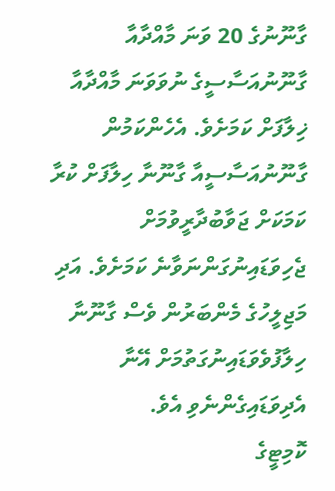ގާނޫނުގެ 20 ވަނަ މާއްދާއާ ގާނޫނުއަސާސީގެ ނުވަވަނަ މާއްދާއާ ޚިލާފަށް ކަމަށެވެ. އެހެންކަމުން ގާނޫނުއަސާސީއާ ގާނޫނާ ހިލާފަށް ކުރާ ކަމަކަށް ޖަވާބުދާރީވުމަށް ޖެހިވަޑައިނުގަންނަވާނެ ކަމަށެވެ. އަދި މަޖިލީހުގެ މެންބަރުން ވެސް ގާނޫނާ ހިލާފުވެވަޑައިނުގަތުމަށް އޭނާ އެދިވަޑައިގެންނެވި އެވެ.
ކޮމިޓީގެ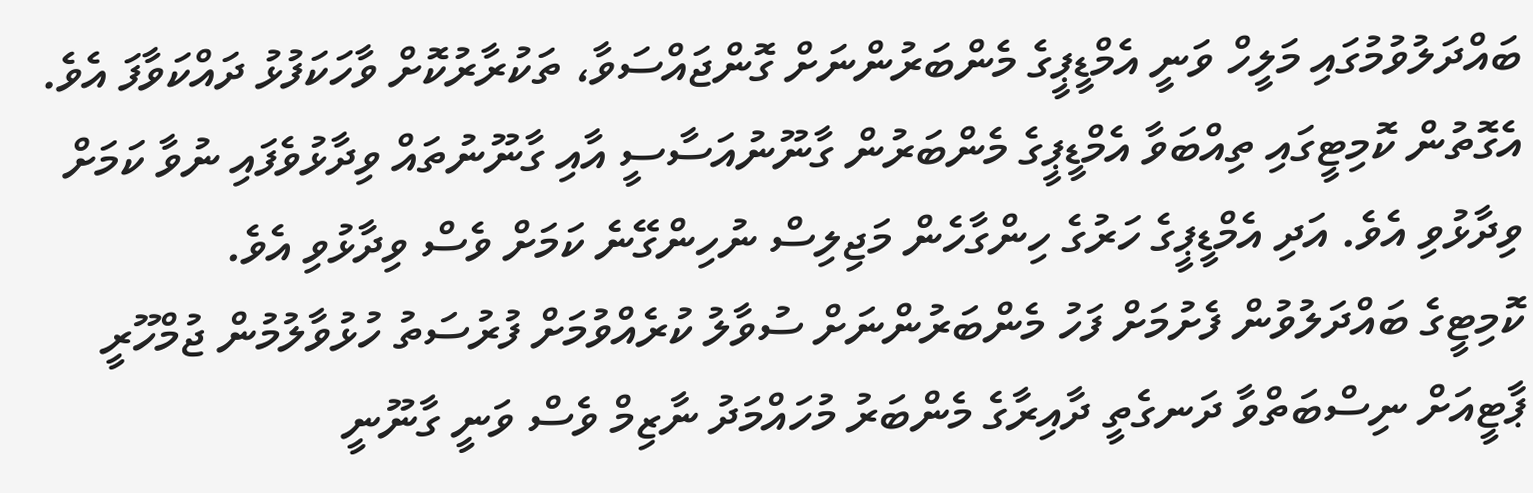ބައްދަލުވުމުގައި މަލީހް ވަނީ އެމްޑީޕީގެ މެންބަރުންނަށް ގޮންޖައްސަވާ، ތަކުރާރުކޮށް ވާހަކަފުޅު ދައްކަވާފަ އެވެ. އެގޮތުން ކޮމިޓީގައި ތިއްބަވާ އެމްޑީޕީގެ މެންބަރުން ގާނޫނުއަސާސީ އާއި ގާނޫނުތައް ވިދާޅުވެފައި ނުވާ ކަމަށް ވިދާޅުވި އެވެ. އަދި އެމްޑީޕީގެ ހަރުގެ ހިންގާހެން މަޖިލިސް ނުހިންގޭނެ ކަމަށް ވެސް ވިދާޅުވި އެވެ.
ކޮމިޓީގެ ބައްދަލުވުން ފެށުމަށް ފަހު މެންބަރުންނަށް ސުވާލު ކުރެއްވުމަށް ފުރުސަތު ހުޅުވާލުމުން ޖުމްހޫރީ ޕާޓީއަށް ނިސްބަތްވާ ދަނގެތީ ދާއިރާގެ މެންބަރު މުހައްމަދު ނާޒިމް ވެސް ވަނީ ގާނޫނީ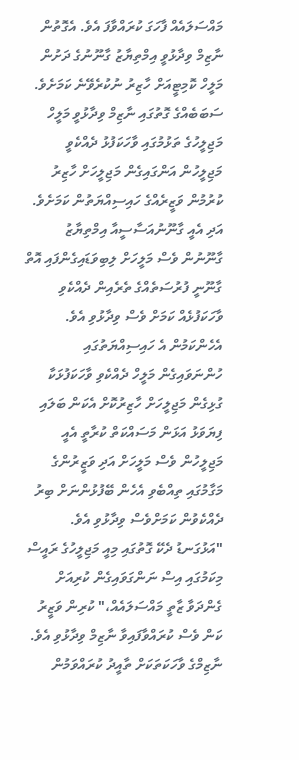މައްސަލައެއް ފާހަގަ ކުރައްވާފަ އެވެ. އެގޮތުން ނާޒިމް ވިދާޅުވީ އިމްތިޔާޒު ގާނޫނުގެ ދަށުން މަލީހް ކޮމިޓީއަށް ހާޒިރު ނުކުރެވޭނެ ކަމަށެވެ.
ސަބަބެއްގެ ގޮތުގައި ނާޒިމް ވިދާޅުވީ މަލީހް މަޖިލީހުގެ ތަޅުމުގައި ވާހަކަފުޅު ދެއްކެވީ މަޖިލީހުން އަންގައިގެން މަޖިލީހަށް ހާޒިރު ކުރުމުން ވަޒީރެއްގެ ހައިސިއްޔަތުން ކަމަށެވެ. އަދި އެއީ ގާނޫނުއަސާސީއާ އިމްތިޔާޒު ގާނޫނުން ވެސް މަލީހަށް ލިބިވަޑައިގެންފައި އޮތް ގާނޫނީ ފުރުސަތެއްގެ ތެރެއިން ދެއްކެވި ވާހަކަފުޅެއް ކަމަށް ވެސް ވިދާޅުވި އެވެ. އެހެންކަމުން އެ ހައިސިއްޔަތުގައި ހުންނަވައިގެން މަލީހް ދެއްކެވި ވާހަކަފުޅަކާ ގުޅިގެން މަޖިލީހަށް ހާޒިރުކޮށް އެކަން ބަލައި ފިޔަވަޅު އަޅަން މަސައްކަތް ކުރާތީ އެއީ މަޖިލީހުން ވެސް މަލީހަށް އަދި ވަޒީރުންގެ މަގާމުގައި ތިއްބެވި އެހެން ބޭފުޅުންނަށް ބިރު ދެއްކެވުން ކަމަށްވެސް ވިދާޅުވި އެވެ.
"އަޅުގަނޑު ދެކޭ ގޮތުގައި މިއީ މަޖިލީހުގެ ރައީސް މިކަމުގައި އިސް ނަންގަވައިގެން ކުރިއަށް ގެންދަވާ ޒާތީ މައްސަލައެއް،" ކުރިން ވަޒީރު ކަން ވެސް ކުރައްވާފައިވާ ނާޒިމް ވިދާޅުވި އެވެ.
ނާޒިމްގެ ވާހަކަތަކަށް ތާއީދު ކުރައްވަމުން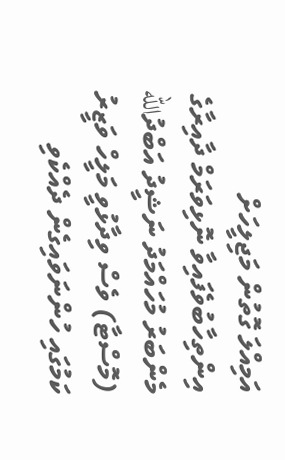އަމިއްލަ ގޮތުން މަޖިލީހަށް އިންތިހާބުވެފައިވާ ނޮޅިވަރަމް ދާއިރާގެ މެންބަރު މުހައްމަދު ނަޝީދު އަބްދުالله (މޮސްޓާ) ވެސް ވިދާޅުވީ މަލީހް ވަޒީރު ކަމުގައި ހުންނަވައިގެން ދެއްކެވި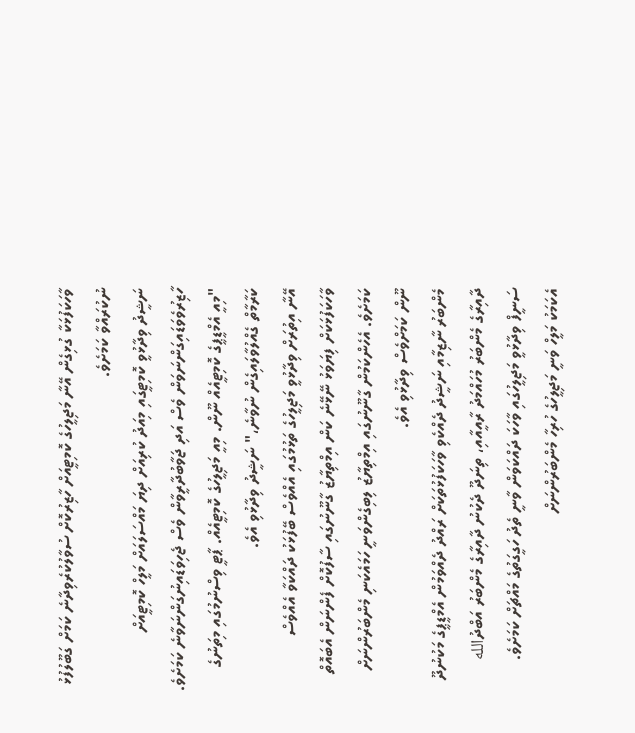ވާހަކަފުޅަކާ ގުޅިގެން އޭނާ މަޖިލީހުގެ ކޮމިޓީއަށް ހާޒިރުކޮށް ސުވާލުކުރެވިދާނެ ކަމަށް ގަބޫލުފުޅު ނުކުރައްވާ ކަމަށެވެ.
ނަޝީދު ވިދާޅުވީ ކޮމިޓީގައި މިއަދު ކުރިއަށް ދިޔަ މައްސަލައަށް މަލީހް ކޮމިޓީއަށް ހާޒިރުވެވަޑައިގަންނަވަން ވެސް އަދި ޖަވާބުދާރީވާން ވެސް ޖެހިވަޑައިނުގަންނަވާނެ ކަމަށެވެ.
"މިއީ އެމްޑީޕީގެ ކޮމިޓީއެއް ނޫން. މިއީ މަޖިލީހުގެ ކޮމިޓީއެއް. ޕާޓީ ވިސްނުމުގައި މިތަނުގެ ކަރާމާތް ގެއްލުވާލައިގެން ނުވާނެ،" ނަޝީދު ވިދާޅުވި އެވެ.
އޭނާ އިތުރަށް ވިދާޅުވީ މަޖިލީހުގެ ތަޅުމުގައި އެއްވެސް ބޭފުޅަކު ދައްކަވާ އެއްވެސް ވާހަކަފުޅަކަށް ފިޔަވަޅު ނޭޅޭނެ ކަން އިމްތިޔާޒު ގާނޫނުގައި ސާފުކޮށް ފެންނަން އެބައޮތް ކަމަށެވެ. އެހެންކަމުން ގާނޫނުގައި އިމްތިޔާޒު ލިބިގެންވަނީ ހަމައެކަނި މެންބަރުންނަށް ނޫން ކަމަށްވެސް ވިދާޅުވި އެވެ.
މެންބަރު ނާޒިމާއި ނަޝީދު ދެއްކެވި ވާހަކަފުޅުތަކަށް ރައްދު ދެއްވަމުން އެމްޑީޕީގެ މަކުނުދޫ ދާއިރާގެ މެންބަރު މުހައްމަދު ރާއީއާއި، ތިނަދޫ ދެކުނު ދާއިރާގެ މެންބަރު އަބްދުالله ސަނީފް ވިދާޅުވީ މަޖިލީހުގައި ވާހަކަ ދައްކަވަން ވާނީ ތެދު ހަގީގަތުގެ މައްޗަށް ކަމަށެވެ. އެކަމަކު މަލީހް ވަނީ މަޖިލީހުގެ ހުރިހާ މެންބަރުންނަށް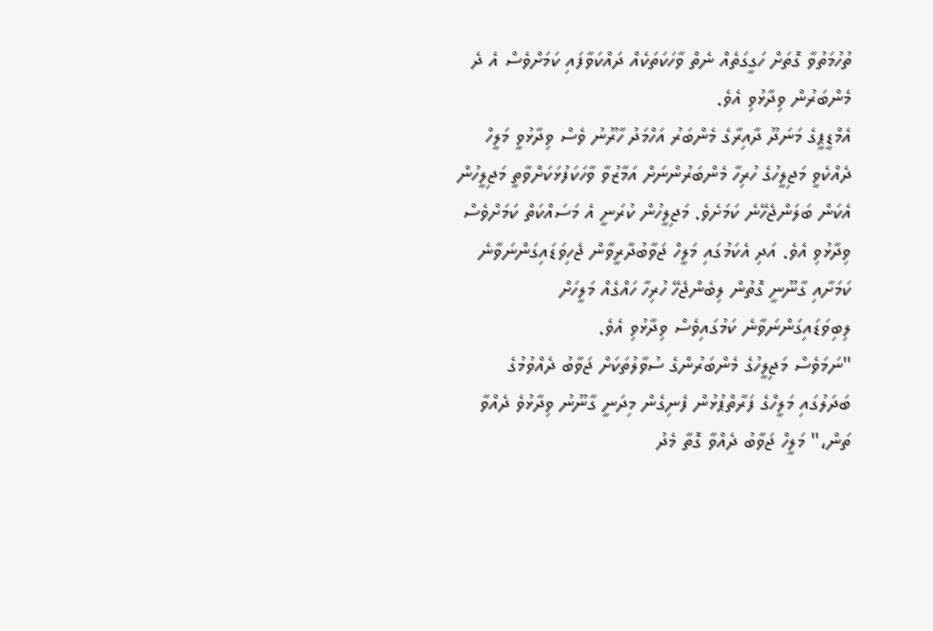ތުހުމަތުވާ ގޮތަށް ހަގީގަތެއް ނެތް ވާހަކަތަކެއް ދައްކަވާފައި ކަމަށްވެސް އެ ދެ މެންބަރުން ވިދާޅުވި އެވެ.
އެމްޑީޕީގެ މަނަދޫ ދާއިރާގެ މެންބަރު އަހްމަދު ހާރޫނު ވެސް ވިދާޅުވީ މަލީހް ދެއްކެވީ މަޖިލީހުގެ ހުރިހާ މެންބަރުންނަށް އަމާޒުވާ ވާހަކަފުޅަކަށްވާތީ މަޖިލީހުން އެކަން ބަލަންޖެހޭނެ ކަމަށެވެ. މަޖިލީހުން ކުރަނީ އެ މަސައްކަތް ކަމަށްވެސް ވިދާޅުވި އެވެ. އަދި އެކަމުގައި މަލީހް ޖަވާބުދާރީވާން ޖެހިވަޑައިގަންނަވާނެ ކަމަށާއި ގާނޫނީ ގޮތުން ލިބެންޖެހޭ ހުރިހާ ހައްގެއް މަލީހަށް ލިބިވަޑައިގަންނަވާނެ ކަމުގައިވެސް ވިދާޅުވި އެވެ.
"ނަމަވެސް މަޖިލީހުގެ މެންބަރުންގެ ސުވާލުތަކަށް ޖަވާބު ދެއްވުމުގެ ބަދަލުގައި މަލީހްގެ ފަރާތްޕުޅުން ފެނިގެން މިދަނީ ގާނޫނު ވިދާޅުވެ ދެއްވާ ތަން،" މަލީހް ޖަވާބު ދެއްވާ ގޮތާ މެދު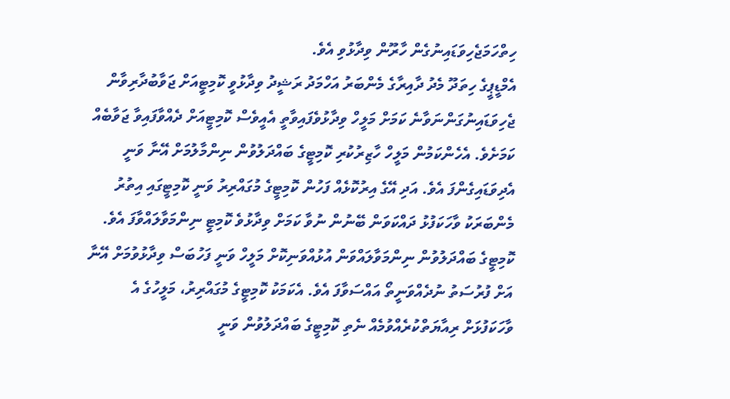ހިތްހަމަޖެހިވަޑައިނުގެން ހާރޫން ވިދާޅުވި އެވެ.
އެމްޑީޕީގެ ހިތަދޫ މެދު ދާއިރާގެ މެންބަރު އަހްމަދު ރަޝީދު ވިދާޅުވީ ކޮމިޓީއަށް ޖަވާބުދާރިވާން ޖެހިވަޑައިނުގަންނަވާނެ ކަމަށް މަލީހް ވިދާޅުވެފައިވާތީ އެއީވެސް ކޮމިޓީއަށް ދެއްވާފައިވާ ޖަވާބެއް ކަމަށެވެ. އެހެންކަމުން މަލީހް ހާޒިރުކުރި ކޮމިޓީގެ ބައްދަލުވުން ނިންމާލުމަށް އޭނާ ވަނީ އެދިވަޑައިގެންފަ އެވެ. އަދި އޭގެ އިރުކޮޅެއް ފަހުން ކޮމިޓީގެ މުގައްރިރު ވަނީ ކޮމިޓީގައި އިތުރު މެންބަރަކު ވާހަކަފުޅު ދައްކަވަން ބޭނުން ނުވާ ކަމަށް ވިދާޅުވެ ކޮމިޓީ ނިންމަވާލައްވާފަ އެވެ.
ކޮމިޓީގެ ބައްދަލުވުން ނިންމަވާލައްވަން އުޅުއްވަނިކޮށް މަލީހް ވަނީ ފަހުބަސް ވިދާޅުވުމަށް އޭނާ އަށް ފުރުސަތު ނުދެއްވަނީތޯ އައްސަވާފަ އެވެ. އެކަމަކު ކޮމިޓީގެ މުގައްރިރު، މަލީހުގެ އެ ވާހަކަފުޅަށް ރިއާޔަތްކުރެއްވުމެއް ނެތި ކޮމިޓީގެ ބައްދަލުވުން ވަނީ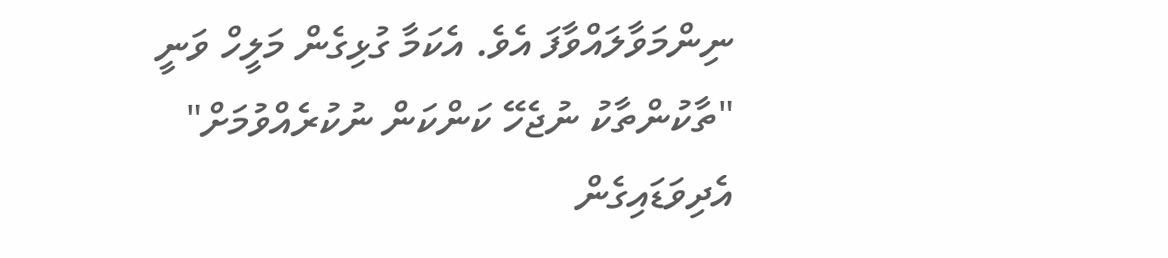ނިންމަވާލައްވާފަ އެވެ. އެކަމާ ގުޅިގެން މަލީހް ވަނީ "ތާކުންތާކު ނުޖެހޭ ކަންކަން ނުކުރެއްވުމަށް" އެދިވަޑައިގެން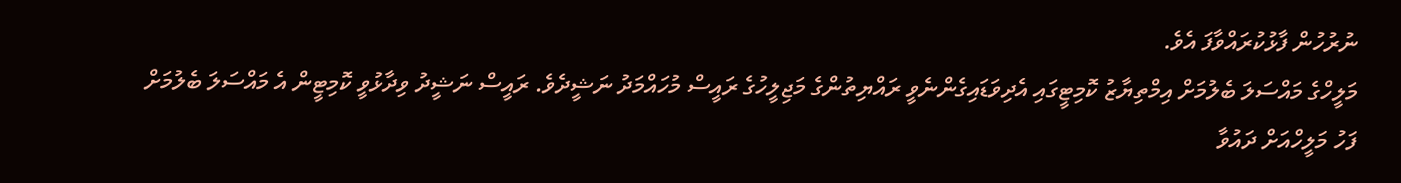ނުރުހުން ފާޅުކުރައްވާފަ އެވެ.
މަލީހްގެ މައްސަލަ ބެލުމަށް އިމްތިޔާޒު ކޮމިޓީގައި އެދިވަޑައިގެންނެވީ ރައްޔިތުންގެ މަޖިލީހުގެ ރައީސް މުހައްމަދު ނަޝީދެވެ. ރައީސް ނަޝީދު ވިދާޅުވީ ކޮމިޓީން އެ މައްސަލަ ބެލުމަށް ފަހު މަލީހްއަށް ދައުވާ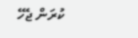ކުރަން ޖެހޭ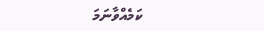ކަމެއްވާނަމަ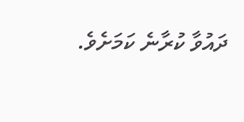ދައުވާ ކުރާނެ ކަމަށެވެ.